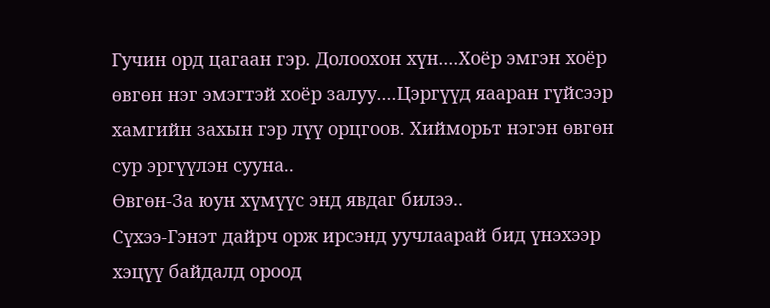Гучин орд цагаан гэр. Долоохон хүн....Хоёр эмгэн хоёр өвгөн нэг эмэгтэй хоёр залуу....Цэргүүд яааран гүйсээр хамгийн захын гэр лүү орцгоов. Хийморьт нэгэн өвгөн сур эргүүлэн сууна..
Өвгөн-За юун хүмүүс энд явдаг билээ..
Сүхээ-Гэнэт дайрч орж ирсэнд уучлаарай бид үнэхээр хэцүү байдалд ороод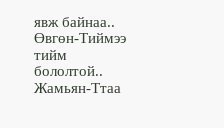явж байнаа..
Өвгөн-Тиймээ тийм бололтой..
Жамьян-Ттаа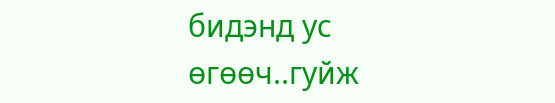бидэнд ус өгөөч..гуйж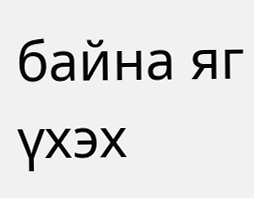байна яг үхэх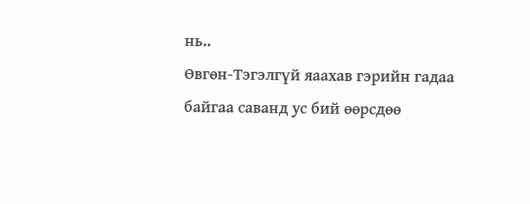нь..
Өвгөн-Тэгэлгүй яаахав гэрийн гадаа байгаа саванд ус бий өөрсдөө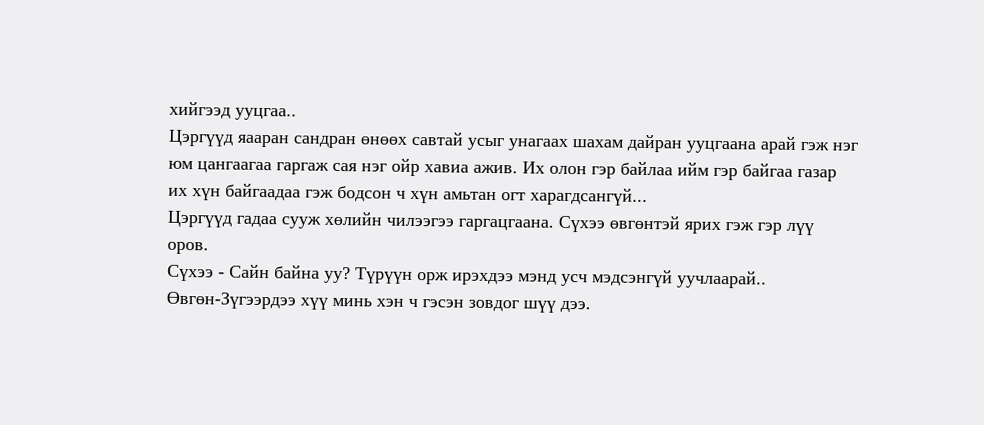хийгээд ууцгаа..
Цэргүүд яааран сандран өнөөх савтай усыг унагаах шахам дайран ууцгаана арай гэж нэг юм цангаагаа гаргаж сая нэг ойр хавиа ажив. Их олон гэр байлаа ийм гэр байгаа газар их хүн байгаадаа гэж бодсон ч хүн амьтан огт харагдсангүй...
Цэргүүд гадаа сууж хөлийн чилээгээ гаргацгаана. Сүхээ өвгөнтэй ярих гэж гэр лүү оров.
Сүхээ - Сайн байна уу? Түрүүн орж ирэхдээ мэнд усч мэдсэнгүй уучлаарай..
Өвгөн-Зүгээрдээ хүү минь хэн ч гэсэн зовдог шүү дээ.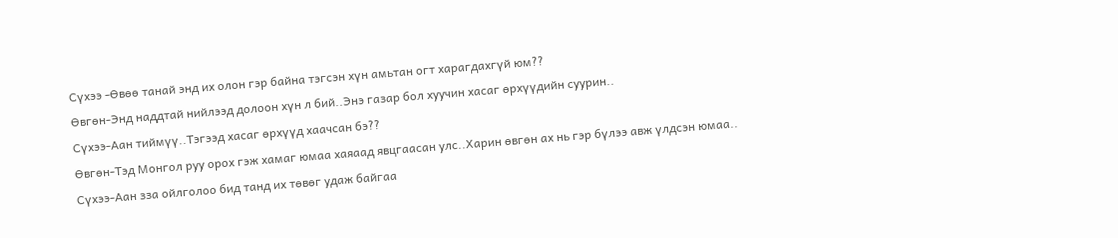Сүхээ -Өвөө танай энд их олон гэр байна тэгсэн хүн амьтан огт харагдахгүй юм??
Өвгөн-Энд наддтай нийлээд долоон хүн л бий..Энэ газар бол хуучин хасаг өрхүүдийн суурин..
Сүхээ-Аан тиймүү..Тэгээд хасаг өрхүүд хаачсан бэ??
Өвгөн-Тэд Монгол руу орох гэж хамаг юмаа хаяаад явцгаасан улс..Харин өвгөн ах нь гэр бүлээ авж үлдсэн юмаа..
Сүхээ-Аан зза ойлголоо бид танд их төвөг удаж байгаа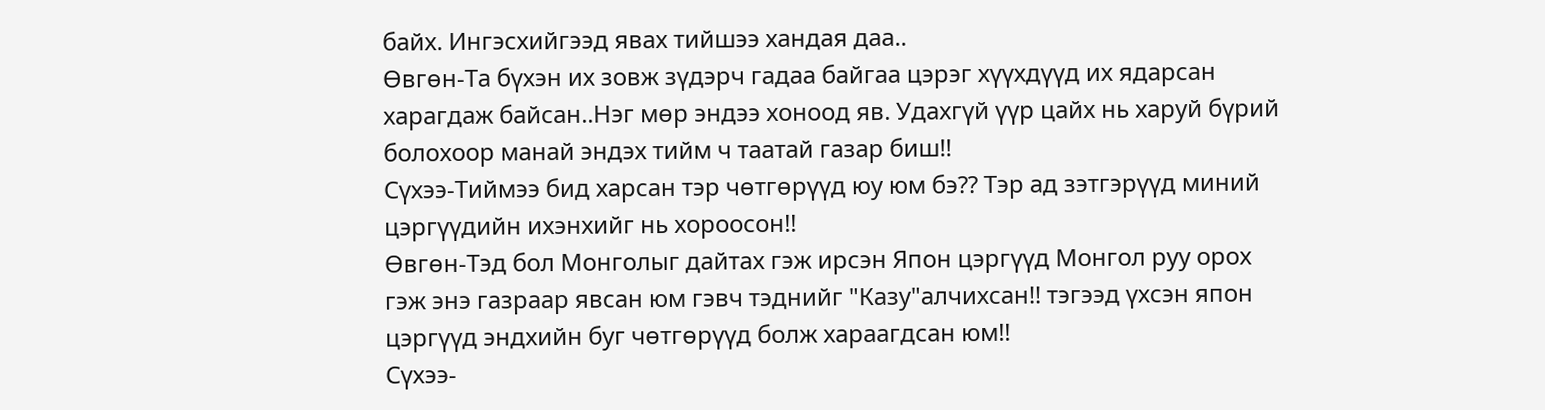байх. Ингэсхийгээд явах тийшээ хандая даа..
Өвгөн-Та бүхэн их зовж зүдэрч гадаа байгаа цэрэг хүүхдүүд их ядарсан харагдаж байсан..Нэг мөр эндээ хоноод яв. Удахгүй үүр цайх нь харуй бүрий болохоор манай эндэх тийм ч таатай газар биш!!
Сүхээ-Тиймээ бид харсан тэр чөтгөрүүд юу юм бэ?? Тэр ад зэтгэрүүд миний цэргүүдийн ихэнхийг нь хороосон!!
Өвгөн-Тэд бол Монголыг дайтах гэж ирсэн Япон цэргүүд Монгол руу орох гэж энэ газраар явсан юм гэвч тэднийг "Казу"алчихсан!! тэгээд үхсэн япон цэргүүд эндхийн буг чөтгөрүүд болж хараагдсан юм!!
Сүхээ-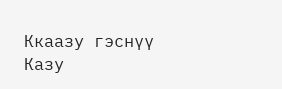Ккаазу гэснүү Казу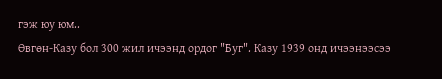гэж юу юм..
Өвгөн-Казу бол 300 жил ичээнд ордог "Буг". Казу 1939 онд ичээнээсээ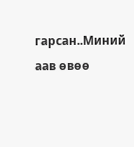гарсан..Миний аав өвөө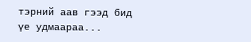тэрний аав гээд бид үе удмаараа...